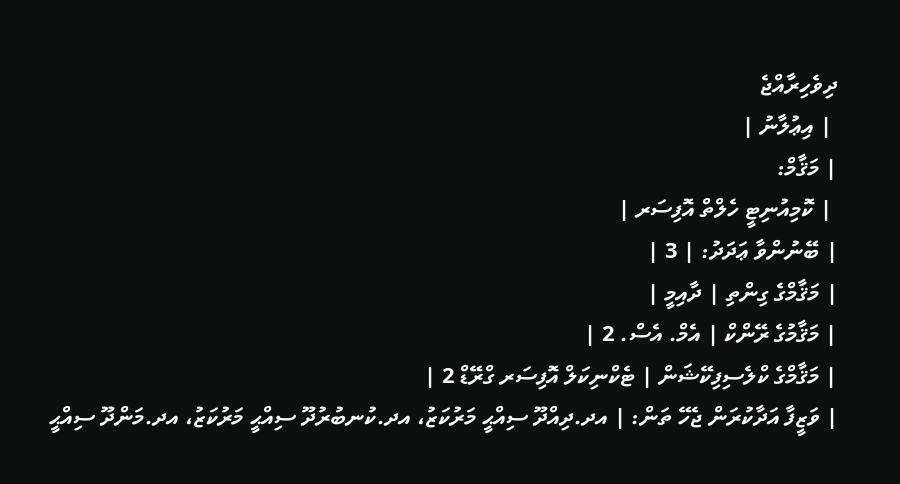ދިވެހިރާއްޖެ
 | އިޢުލާނު |
| މަޤާމް:
 | ކޮމިއުނިޓީ ހެލްތް އޮފިސަރ |
| ބޭނުންވާ ޢަދަދު: | 3 |
| މަޤާމްގެ ގިންތި | ދާއިމީ |
| މަޤާމުގެ ރޭންކް | އެމް. އެސް. 2 |
| މަޤާމްގެ ކްލެސިފިކޭޝަން | ޓެކްނިކަލް އޮފިސަރ ގްރޭޑް 2 |
| ވަޒީފާ އަދާކުރަން ޖެހޭ ތަން: | އދ.ދިއްދޫ ސިއްޙީ މަރުކަޒު، އދ.ކުނބުރުދޫ ސިއްޙީ މަރުކަޒު، އދ.މަންދޫ ސިއްޙީ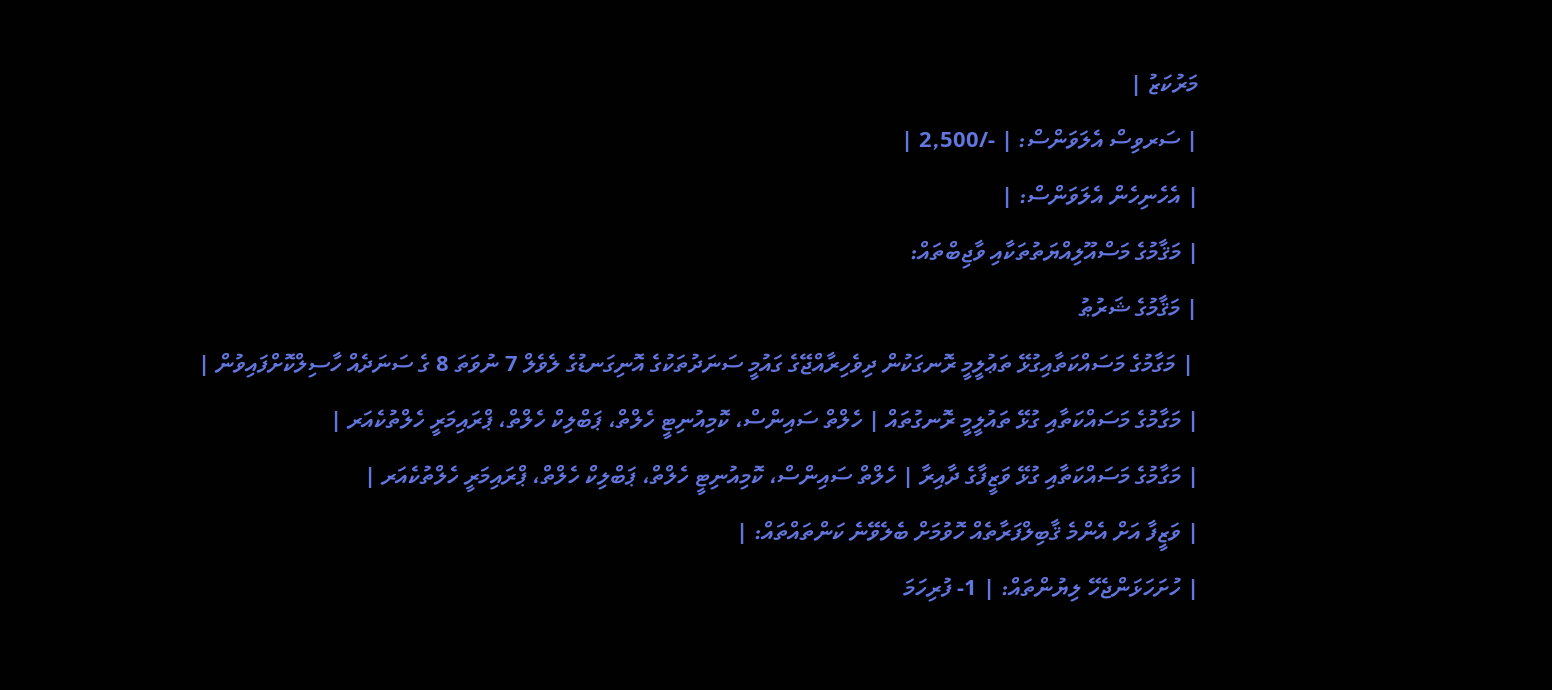މަރުކަޒު |
| ސަރވިސް އެލަވަންސް: | -/2,500 |
| އެހެނިހެން އެލަވަންސް: |
| މަޤާމުގެ މަސްއޫލިއްޔަތުތަކާއި ވާޖިބްތައް:
| މަޤާމުގެ ޝަރުޠު
 | މަގާމުގެ މަސައްކަތާއިގުޅޭ ތަޢުލީމީ ރޮނގަކުން ދިވެހިރާއްޖޭގެ ގައުމީ ސަނަދުތަކުގެ އޮނިގަނޑުގެ ލެވެލް 7 ނުވަތަ 8 ގެ ސަނަދެއް ހާސިލްކޮށްފައިވުން |
| މަގާމުގެ މަސައްކަތާއި ގުޅޭ ތައުލީމީ ރޮނގުތައް | ހެލްތް ސައިންސް، ކޮމިއުނިޓީ ހެލްތް، ޕަބްލިކް ހެލްތް، ޕްރައިމަރީ ހެލްތުކެއަރ |
| މަގާމުގެ މަސައްކަތާއި ގުޅޭ ވަޒީފާގެ ދާއިރާ | ހެލްތް ސައިންސް، ކޮމިއުނިޓީ ހެލްތް، ޕަބްލިކް ހެލްތް، ޕްރައިމަރީ ހެލްތުކެއަރ |
| ވަޒީފާ އަށް އެންމެ ޤާބިލްފަރާތެއް ހޮވުމަށް ބެލެވޭނެ ކަންތައްތައް: |
| ހުށަހަޅަންޖެހޭ ލިޔުންތައް: | 1- ފުރިހަމަ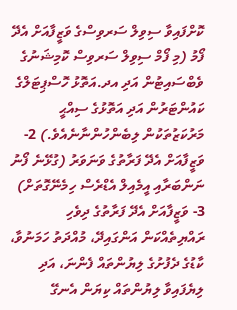ކޮށްފައިވާ ސިވިލް ސަރވިސްގެ ވަޒީފާއަށް އެދޭ ފޯމު (މި ފޯމް ސިވިލް ސަރވިސް ކޮމިޝަނުގެ ވެބްސައިޓުން އަދި އދ.އަތޮޅު ހޮސްޕިޓަލްގެ ކައުންޓަރުން އަދި އަތޮޅުގެ ސިއްޙީ މަރުކަޒުތަކުން ލިބެންހުންނާނެއެވެ.) 2- ވަޒީފާއަށް އެދޭ ފަރާތުގެ ވަނަވަރު (ގުޅޭނެ ފޯނު ނަންބަރާއި އީމެއިލް އެޑްރެސް ހިމެނޭގޮތަށް) 3- ވަޒީފާއަށް އެދޭ ފަރާތުގެ ދިވެހި ރައްޔިތެއްކަން އަންގައިދޭ، މުއްދަތު ހަމަނުވާ، ކާޑުގެ ދެފުށުގެ ލިޔުންތައް ފެންނަ، އަދި ލިޔެފައިވާ ލިޔުންތައް ކިޔަން އެނގޭ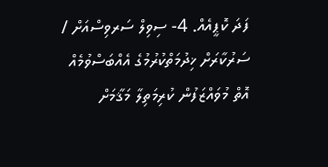ފަދަ ކޮޕީއެއް. 4- ސިވިލް ސަރވިސްއަށް / ސަރުކާރަށް ޚިދުމަތްކުރުމުގެ އެއްބަސްވުމެއް އޮތް މުވައްޒަފުން ކުރިމަތިލާ މަޤާމަށް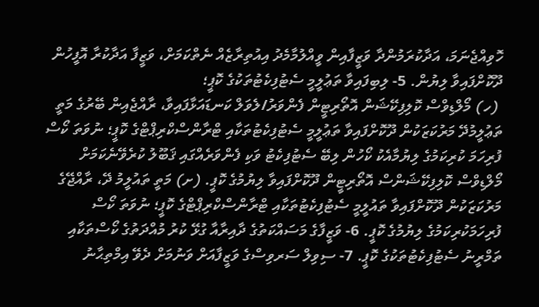ހޮވިއްޖެނަމަ، އަދާކުރަމުންދާ ވަޒީފާއިން ވީއްލުމާމެދު އިއުތިރާޒެއް ނެތްކަމަށް، ވަޒީފާ އަދާކުރާ އޮފީހުން ދޫކޮށްފައިވާ ލިޔުން. 5- ލިބިފައިވާ ތަޢުލީމީ ސެޓުފިކެޓުތަކުގެ ކޮޕީ؛
 (ހ) މޯލްޑިވްސް ކޮލިފިކޭޝަން އޮތޯރިޓީން ފެންވަރު/ލެވަލް ކަނޑައަޅާފައިވާ، ރާއްޖެއިން ބޭރުގެ މަތީ ތަޢުލީމުދޭ މަރުކަޒަކުން ދޫކޮށްފައިވާ ތަޢުލީމީ ސެޓުފިކެޓުތަކާއި ޓްރާންސްކްރިޕްޓްގެ ކޮޕީ؛ ނުވަތަ ކޯސް ފުރިހަމަ ކުރިކަމުގެ ލިޔުމާއެކު ކޯހުން ލިބޭ ސެޓުފިކެޓު ވަކި ފެންވަރެއްގައި ޤަބޫލު ކުރެވޭނެކަމަށް މޯލްޑިވްސް ކޮލިފިކޭޝަންސް އޮތޯރިޓީން ދޫކޮށްފައިވާ ލިޔުމުގެ ކޮޕީ. (ށ) މަތީ ތައުލީމު ދޭ، ރާއްޖޭގެ މަރުކަޒަކުން ދޫކޮށްފައިވާ ތައުލީމީ ސެޓުފިކެޓުތަކާއި ޓްރާންސްކްރިޕްޓްގެ ކޮޕީ؛ ނުވަތަ ކޯސް ފުރިހަމަކުރިކަމުގެ ލިޔުމުގެ ކޮޕީ. 6- ވަޒީފާގެ މަސައްކަތުގެ ދާއިރާއާ ގުޅޭ ކުރު މުއްދަތުގެ ކޯސްތަކާއި ތަމްރީނު ސެޓުފިކެޓުތަކުގެ ކޮޕީ. 7- ސިވިލް ސަރވިސްގެ ވަޒީފާއަށް ވަނުމަށް ދެވޭ އިމްތިޙާނު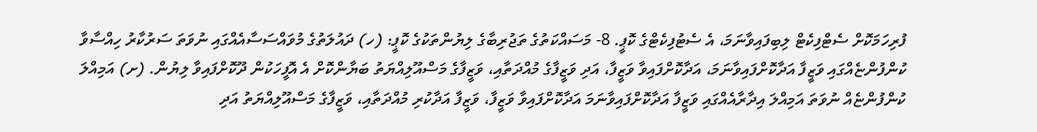ފުރިހަމަކޮށް ސެޓްފިކެޓް ލިބިފައިވާނަމަ، އެ ސެޓުފިކެޓްގެ ކޮޕީ. 8- މަސައްކަތުގެ ތަޖުރިބާގެ ލިޔުންތަކުގެ ކޮޕީ: (ހ) ދައުލަތުގެ މުވައްސަސާއެއްގައި ނުވަތަ ސަރުކާރު ހިއްސާވާ ކުންފުންޏެއްގައި ވަޒީފާ އަދާކޮށްފައިވާނަމަ، އަދާކޮށްފައިވާ ވަޒީފާ، އަދި ވަޒީފާގެ މުއްދަތާއި، ވަޒީފާގެ މަސްއޫލިއްޔަތު ބަޔާންކޮށް އެ އޮފީހަކުން ދޫކޮށްފައިވާ ލިޔުން. (ށ) އަމިއްލަ ކުންފުންޏެއް ނުވަތަ އަމިއްލަ އިދާރާއެއްގައި ވަޒީފާ އަދާކޮށްފައިވާނަމަ އަދާކޮށްފައިވާ ވަޒީފާ، ވަޒީފާ އަދާކުރި މުއްދަތާއި، ވަޒީފާގެ މަސްއޫލިއްޔަތު އަދި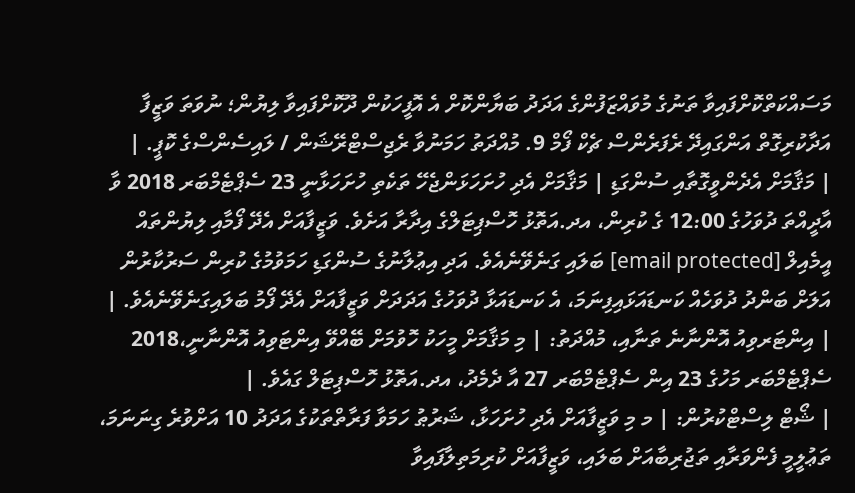މަސައްކަތްކޮށްފައިވާ ތަނުގެ މުވައްޒަފުންގެ އަދަދު ބަޔާންކޮށް އެ އޮފީހަކުން ދޫކޮށްފައިވާ ލިޔުން؛ ނުވަތަ ވަޒީފާ އަދާކުރިގޮތް އަންގައިދޭ ރެފަރެންސް ޗެކް ފޯމް 9. މުއްދަތު ހަމަނުވާ ރެޖިސްޓްރޭޝަން / ލައިސެންސްގެ ކޮޕީ. |
| މަޤާމަށް އެދެންވީގޮތާއި ސުންގަޑި | މަޤާމަށް އެދި ހުށަހަޅަންޖެހޭ ތަކެތި ހުށަހަޅާނީ 23 ސެޕްޓެމްބަރ 2018 ވާ އާދީއްތަ ދުވަހުގެ 12:00 ގެ ކުރިން، އދ.އަތޮޅު ހޮސްޕިޓަލްގެ އިދާރާ އަށެވެ. ވަޒީފާއަށް އެދޭ ފޯމާއި ލިޔުންތައް އީމެއިލް [email protected] ބަލައި ގަނެވޭނެއެވެ. އަދި އިޢުލާނުގެ ސުންގަޑި ހަމަވުމުގެ ކުރިން ސަރުކާރުން އަލަށް ބަންދު ދުވަހެއް ކަނޑައަޅައިފިނަމަ، އެ ކަނޑައަޅާ ދުވަހުގެ އަދަދަށް ވަޒީފާއަށް އެދޭ ފޯމު ބަލައިގަނެވޭނެއެވެ. |
| އިންޓަރވިއު އޮންނާނެ ތަނާއި، މުއްދަތު: | މި މަޤާމަށް މީހަކު ހޮވުމަށް ބޭއްވޭ އިންޓަވިއު އޮންނާނީ،2018 ސެޕްޓެމްބަރ މަހުގެ 23 އިން ސެޕްޓެމްބަރ 27 އާ ދެމެދު، އދ.އަތޮޅު ހޮސްޕިޓަލް ގައެވެ. |
| ޝޯޓް ލިސްޓްކުރުން: | މ މި ވަޒީފާއަށް އެދި ހުށަހަޅާ، ޝަރުޠު ހަމަވާ ފަރާތްތަކުގެ އަދަދު 10 އަށްވުރެ ގިނަނަމަ، ތަޢުލީމީ ފެންވަރާއި ތަޖުރިބާއަށް ބަލައި، ވަޒީފާއަށް ކުރިމަތިލާފައިވާ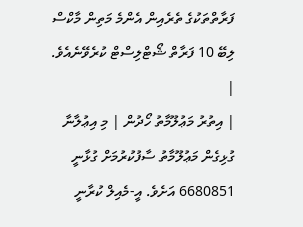ފަރާތްތަކުގެ ތެރެއިން އެންމެ މަތިން މާކްސް ލިބޭ 10 ފަރާތް ޝޯޓްލިސްޓް ކުރެވޭނެއެވެ. |
| އިތުރު މަޢުލޫމާތު ހޯދުން | މި އިޢުލާނާ ގުޅިގެން މަޢުލޫމާތު ސާފުކުރުމަށް ގުޅާނީ 6680851 އަށެވެ. އީ-މެއިލް ކުރާނީ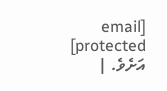[email protected] އަށެވެ. |